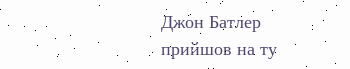Джон Батлер прийшов на ту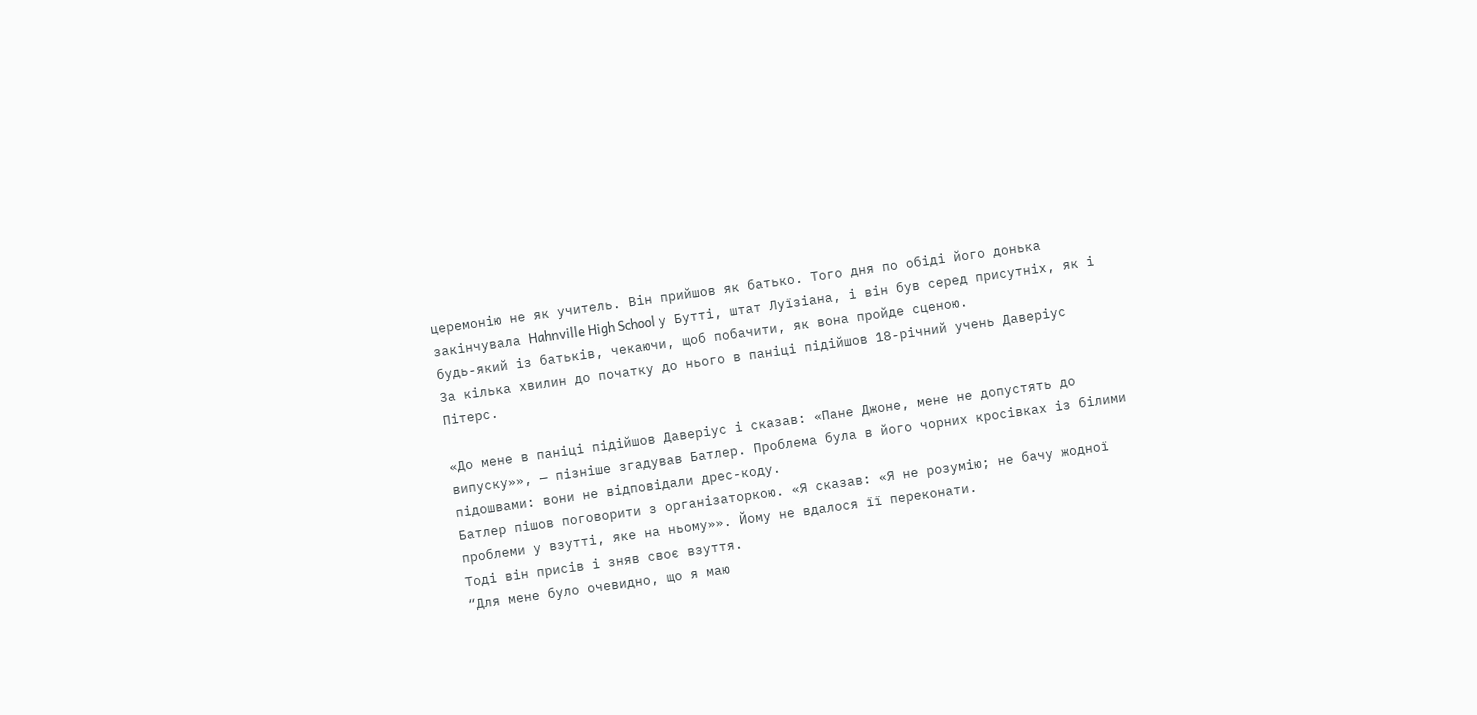церемонію не як учитель. Він прийшов як батько. Того дня по обіді його донька закінчувала Hahnville High School у Бутті, штат Луїзіана, і він був серед присутніх, як і будь-який із батьків, чекаючи, щоб побачити, як вона пройде сценою.
За кілька хвилин до початку до нього в паніці підійшов 18-річний учень Даверіус Пітерс.

«До мене в паніці підійшов Даверіус і сказав: «Пане Джоне, мене не допустять до випуску»», — пізніше згадував Батлер. Проблема була в його чорних кросівках із білими підошвами: вони не відповідали дрес-коду.
Батлер пішов поговорити з організаторкою. «Я сказав: «Я не розумію; не бачу жодної проблеми у взутті, яке на ньому»». Йому не вдалося її переконати.
Тоді він присів і зняв своє взуття.
“Для мене було очевидно, що я маю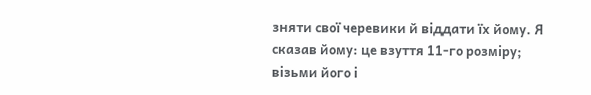зняти свої черевики й віддати їх йому. Я сказав йому: це взуття 11-го розміру; візьми його і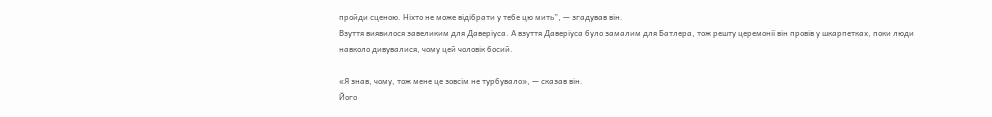пройди сценою. Ніхто не може відібрати у тебе цю мить”, — згадував він.
Взуття виявилося завеликим для Даверіуса. А взуття Даверіуса було замалим для Батлера, тож решту церемонії він провів у шкарпетках, поки люди навколо дивувалися, чому цей чоловік босий.

«Я знав, чому, тож мене це зовсім не турбувало», — сказав він.
Його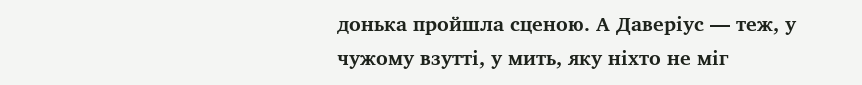донька пройшла сценою. А Даверіус — теж, у чужому взутті, у мить, яку ніхто не міг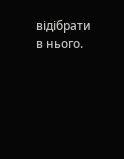відібрати в нього.